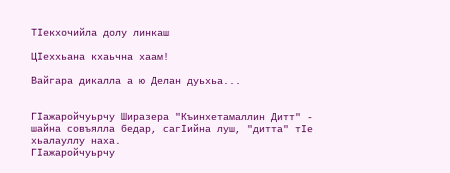ТIекхочийла долу линкаш

ЦIеххьана кхаьчна хаам!

Вайгара дикалла а ю Делан дуьхьа...


ГIажаройчуьрчу Ширазера "Къинхетамаллин Дитт" - шайна совъялла бедар, сагIийна луш, "дитта" тIе хьалауллу наха.
ГIажаройчуьрчу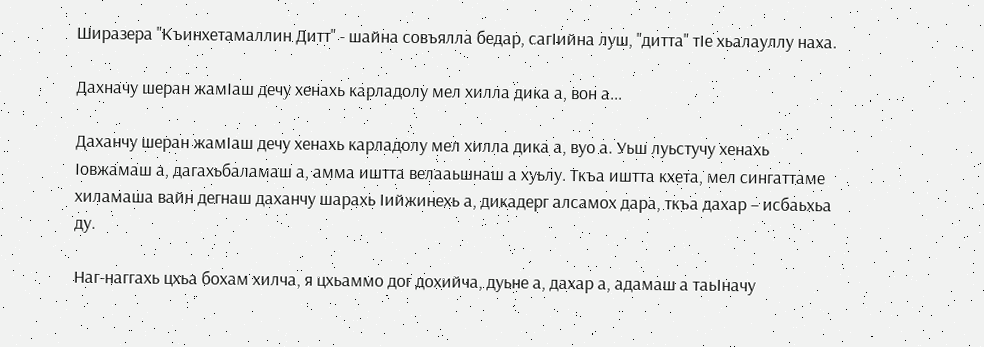Ширазера "Къинхетамаллин Дитт" - шайна совъялла бедар, сагIийна луш, "дитта" тIе хьалауллу наха.

Дахначу шеран жамIаш дечу хенахь карладолу мел хилла дика а, вон а...

Даханчу шеран жамIаш дечу хенахь карладолу мел хилла дика а, вуо а. Уьш луьстучу хенахь Iовжамаш а, дагахьбаламаш а, амма иштта велааьшнаш а хуьлу. Ткъа иштта кхета, мел сингаттаме хиламаша вайн дегнаш даханчу шарахь Iийжинехь а, дикадерг алсамох дара, ткъа дахар – исбаьхьа ду.

Наг-наггахь цхьа бохам хилча, я цхьаммо дог дохийча, дуьне а, дахар а, адамаш а таьIначу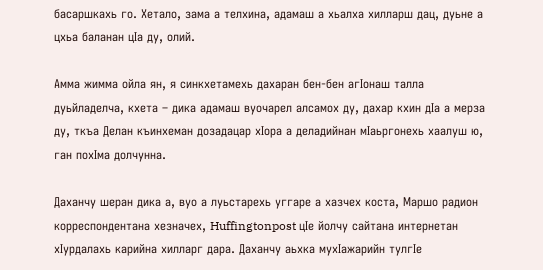басаршкахь го. Хетало, зама а телхина, адамаш а хьалха хилларш дац, дуьне а цхьа баланан цIа ду, олий.

Амма жимма ойла ян, я синкхетамехь дахаран бен-бен агIонаш талла дуьйладелча, кхета – дика адамаш вуочарел алсамох ду, дахар кхин дIа а мерза ду, ткъа Делан къинхеман дозадацар хIора а деладийнан мIаьргонехь хаалуш ю, ган похIма долчунна.

Даханчу шеран дика а, вуо а луьстарехь уггаре а хазчех коста, Маршо радион корреспондентана хезначех, Huffingtonpost цIе йолчу сайтана интернетан хIурдалахь карийна хилларг дара. Даханчу аьхка мухIажарийн тулгIе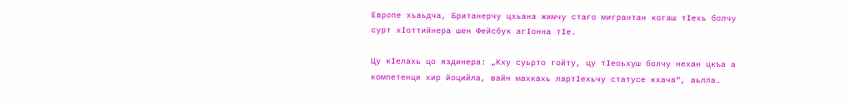Европе хьаьдча, Британерчу цхьана жимчу стаго мигрантан когаш тIехь болчу сурт хIоттийнера шен Фейсбук агIонна тIе.

Цу кIелахь цо яздинера: „Кху суьрто гойту, цу тIеоьхуш болчу нехан цкъа а компетенци хир йоцийла, вайн махкахь лартIехьчу статусе кхача“, аьлла.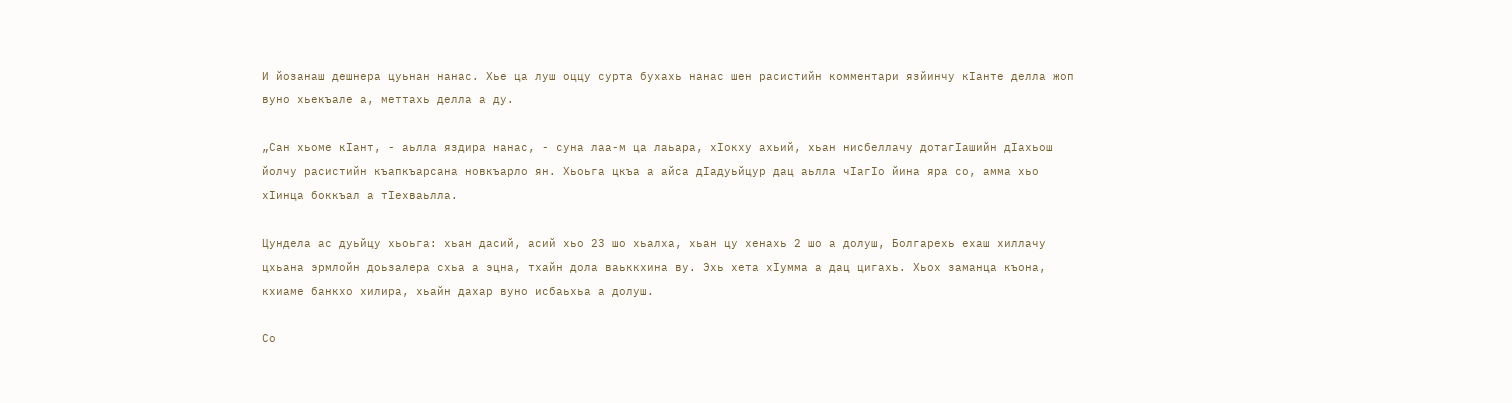И йозанаш дешнера цуьнан нанас. Хье ца луш оццу сурта бухахь нанас шен расистийн комментари язйинчу кIанте делла жоп вуно хьекъале а, меттахь делла а ду.

„Сан хьоме кIант, - аьлла яздира нанас, - суна лаа-м ца лаьара, хIокху ахьий, хьан нисбеллачу дотагIашийн дIахьош йолчу расистийн къапкъарсана новкъарло ян. Хьоьга цкъа а айса дIадуьйцур дац аьлла чIагIо йина яра со, амма хьо хIинца боккъал а тIехваьлла.

Цундела ас дуьйцу хьоьга: хьан дасий, асий хьо 23 шо хьалха, хьан цу хенахь 2 шо а долуш, Болгарехь ехаш хиллачу цхьана эрмлойн доьзалера схьа а эцна, тхайн дола ваьккхина ву. Эхь хета хIумма а дац цигахь. Хьох заманца къона, кхиаме банкхо хилира, хьайн дахар вуно исбаьхьа а долуш.

Со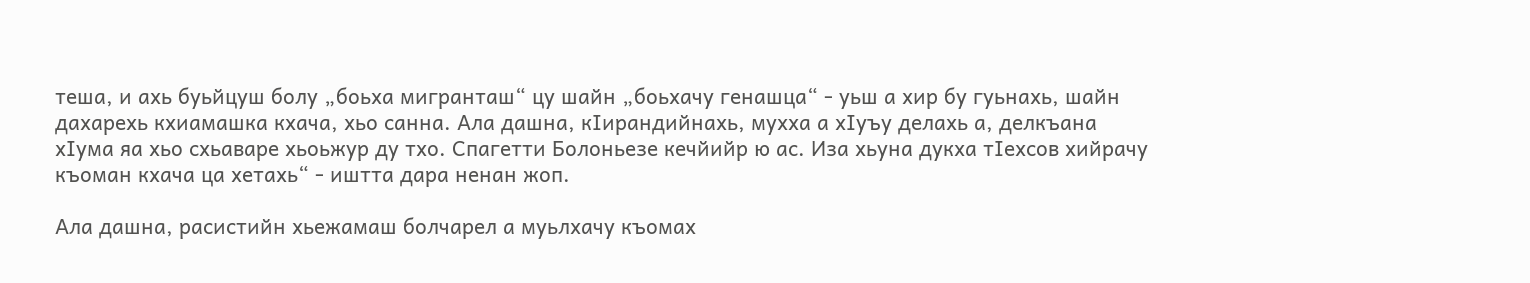теша, и ахь буьйцуш болу „боьха мигранташ“ цу шайн „боьхачу генашца“ - уьш а хир бу гуьнахь, шайн дахарехь кхиамашка кхача, хьо санна. Ала дашна, кIирандийнахь, мухха а хIуъу делахь а, делкъана хIума яа хьо схьаваре хьоьжур ду тхо. Спагетти Болоньезе кечйийр ю ас. Иза хьуна дукха тIехсов хийрачу къоман кхача ца хетахь“ - иштта дара ненан жоп.

Ала дашна, расистийн хьежамаш болчарел а муьлхачу къомах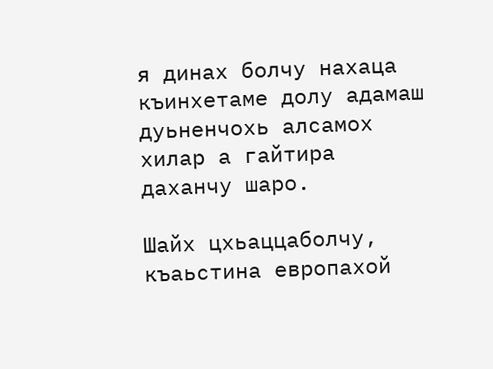я динах болчу нахаца къинхетаме долу адамаш дуьненчохь алсамох хилар а гайтира даханчу шаро.

Шайх цхьаццаболчу, къаьстина европахой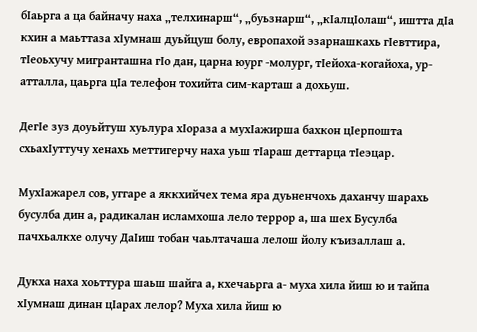бIаьрга а ца байначу наха „телхинарш“, „буьзнарш“, „кIалцIолаш“, иштта дIа кхин а маьттаза хIумнаш дуьйцуш болу, европахой эзарнашкахь гIевттира, тIеоьхучу мигранташна гIо дан, царна юург -молург, тIейоха-когайоха, ур-атталла, цаьрга цIа телефон тохийта сим-карташ а дохьуш.

ДегIе зуз доуьйтуш хуьлура хIораза а мухIажирша бахкон цIерпошта схьахIуттучу хенахь меттигерчу наха уьш тIараш деттарца тIеэцар.

МухIажарел сов, уггаре а яккхийчех тема яра дуьненчохь даханчу шарахь бусулба дин а, радикалан исламхоша лело террор а, ша шех Бусулба пачхьалкхе олучу ДаIиш тобан чаьлтачаша лелош йолу къизаллаш а.

Дукха наха хоьттура шаьш шайга а, кхечаьрга а- муха хила йиш ю и тайпа хIумнаш динан цIарах лелор? Муха хила йиш ю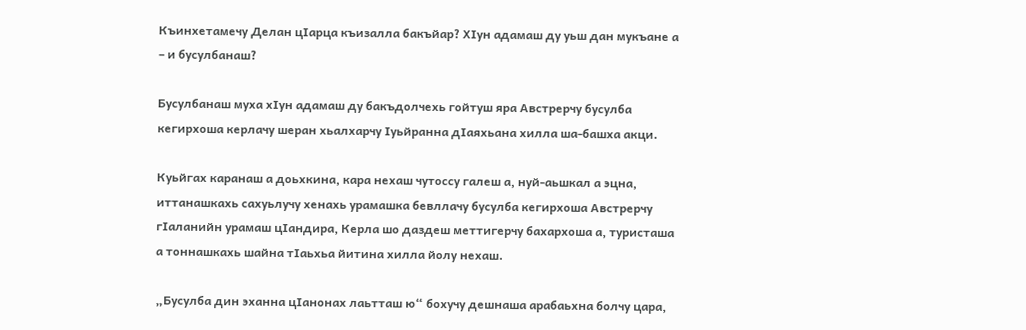Къинхетамечу Делан цIарца къизалла бакъйар? ХIун адамаш ду уьш дан мукъане а – и бусулбанаш?

Бусулбанаш муха хIун адамаш ду бакъдолчехь гойтуш яра Австрерчу бусулба кегирхоша керлачу шеран хьалхарчу Iуьйранна дIаяхьана хилла ша-башха акци.

Куьйгах каранаш а доьхкина, кара нехаш чутоссу галеш а, нуй-аьшкал а эцна, иттанашкахь сахуьлучу хенахь урамашка бевллачу бусулба кегирхоша Австрерчу гIаланийн урамаш цIандира, Керла шо даздеш меттигерчу бахархоша а, туристаша а тоннашкахь шайна тIаьхьа йитина хилла йолу нехаш.

„Бусулба дин эханна цIанонах лаьтташ ю“ бохучу дешнаша арабаьхна болчу цара,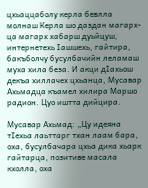цхьаццаболу керла бевлла молнаш Керла шо даздан магарх-ца магарх хабарш дуьйцуш, интернетехь Iашшехь, гайтира, бакъболчу бусулбачийн леламаш муха хила беза. И акци дIахьош декъа хиллачех цхьанца, Мусавар Ахьмадца къамел хилира Маршо радион. Цуо иштта дийцира.

Мусавар Ахьмад: „Цу идеяна тIехьа лаьттарг тхан лаам бара, оха, бусулбачара цхьа дика хьарк гайтарца, позитиве масала кхолла, оха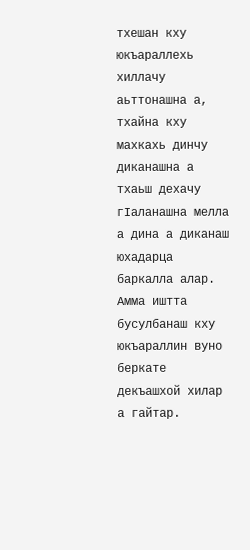тхешан кху юкъараллехь хиллачу аьттонашна а, тхайна кху махкахь динчу диканашна а тхаьш дехачу гIаланашна мелла а дина а диканаш юхадарца баркалла алар. Амма иштта бусулбанаш кху юкъараллин вуно беркате декъашхой хилар а гайтар.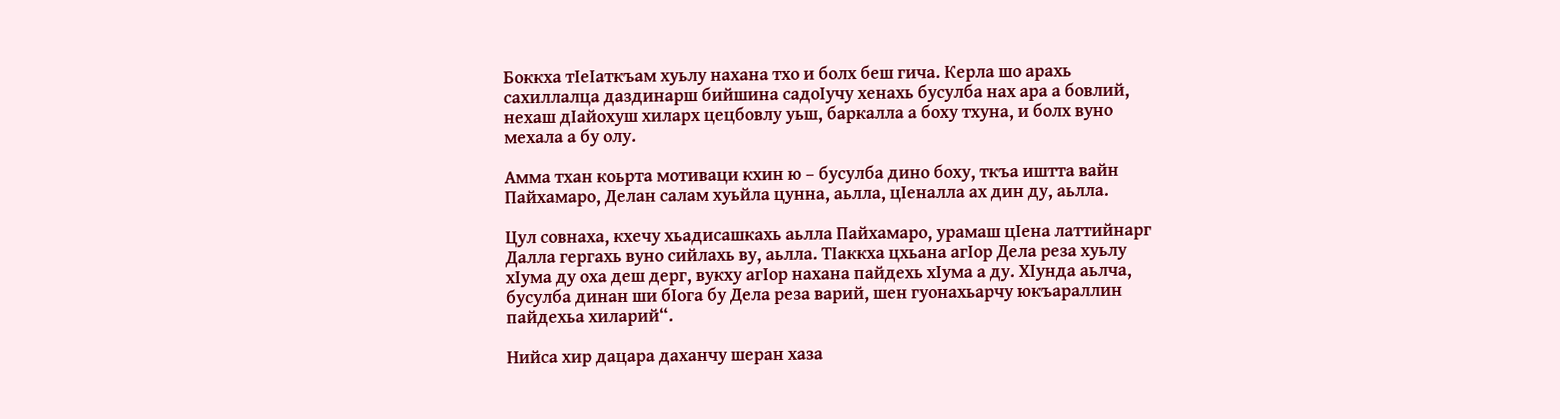Боккха тIеIаткъам хуьлу нахана тхо и болх беш гича. Керла шо арахь сахиллалца даздинарш бийшина садоIучу хенахь бусулба нах ара а бовлий, нехаш дIайохуш хиларх цецбовлу уьш, баркалла а боху тхуна, и болх вуно мехала а бу олу.

Амма тхан коьрта мотиваци кхин ю – бусулба дино боху, ткъа иштта вайн Пайхамаро, Делан салам хуьйла цунна, аьлла, цIеналла ах дин ду, аьлла.

Цул совнаха, кхечу хьадисашкахь аьлла Пайхамаро, урамаш цIена латтийнарг Далла гергахь вуно сийлахь ву, аьлла. ТIаккха цхьана агIор Дела реза хуьлу хIума ду оха деш дерг, вукху агIор нахана пайдехь хIума а ду. ХIунда аьлча, бусулба динан ши бIога бу Дела реза варий, шен гуонахьарчу юкъараллин пайдехьа хиларий“.

Нийса хир дацара даханчу шеран хаза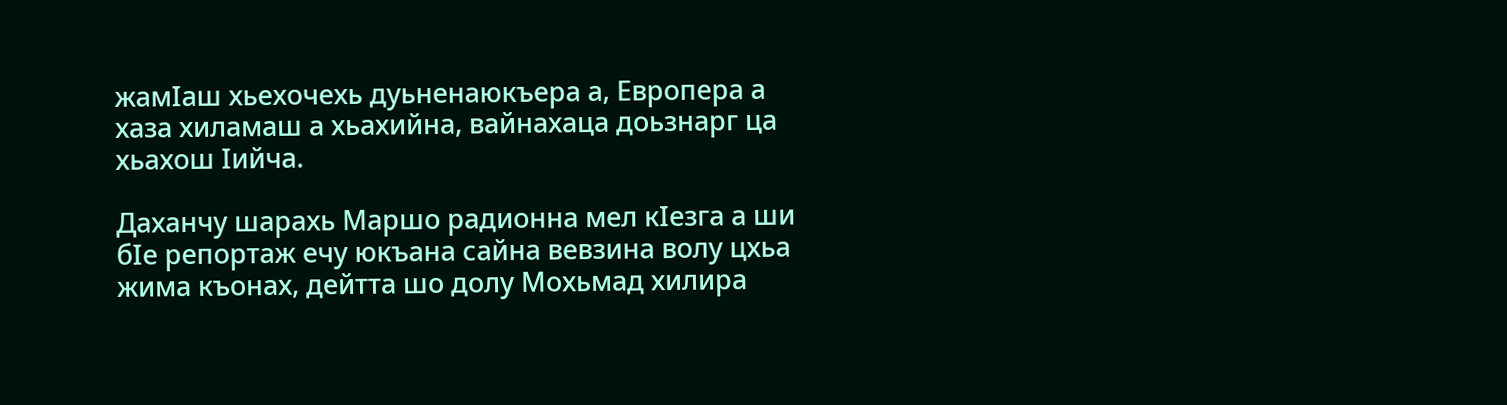жамIаш хьехочехь дуьненаюкъера а, Европера а хаза хиламаш а хьахийна, вайнахаца доьзнарг ца хьахош Iийча.

Даханчу шарахь Маршо радионна мел кIезга а ши бIе репортаж ечу юкъана сайна вевзина волу цхьа жима къонах, дейтта шо долу Мохьмад хилира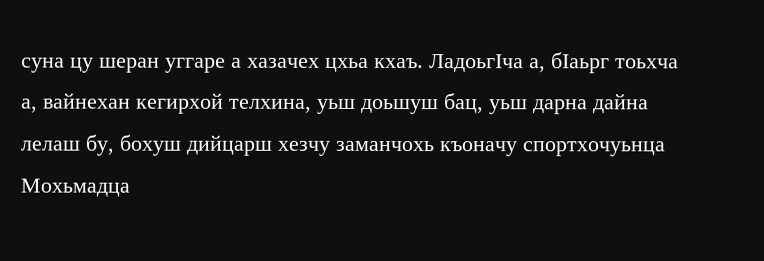суна цу шеран уггаре а хазачех цхьа кхаъ. ЛадоьгIча а, бIаьрг тоьхча а, вайнехан кегирхой телхина, уьш доьшуш бац, уьш дарна дайна лелаш бу, бохуш дийцарш хезчу заманчохь къоначу спортхочуьнца Мохьмадца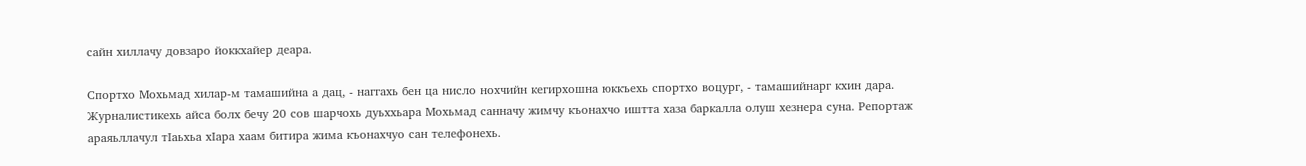сайн хиллачу довзаро йоккхайер деара.

Спортхо Мохьмад хилар-м тамашийна а дац, - наггахь бен ца нисло нохчийн кегирхошна юккъехь спортхо воцург, - тамашийнарг кхин дара. Журналистикехь айса болх бечу 20 сов шарчохь дуьххьара Мохьмад санначу жимчу къонахчо иштта хаза баркалла олуш хезнера суна. Репортаж араяьллачул тIаьхьа хIара хаам битира жима къонахчуо сан телефонехь.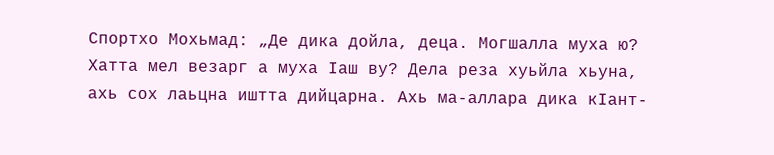Спортхо Мохьмад: „Де дика дойла, деца. Могшалла муха ю? Хатта мел везарг а муха Iаш ву? Дела реза хуьйла хьуна, ахь сох лаьцна иштта дийцарна. Ахь ма-аллара дика кIант-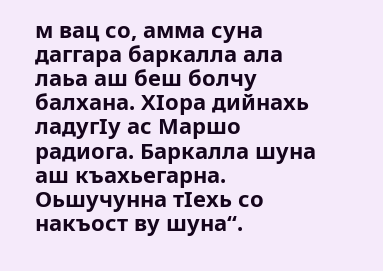м вац со, амма суна даггара баркалла ала лаьа аш беш болчу балхана. ХIора дийнахь ладугIу ас Маршо радиога. Баркалла шуна аш къахьегарна. Оьшучунна тIехь со накъост ву шуна“.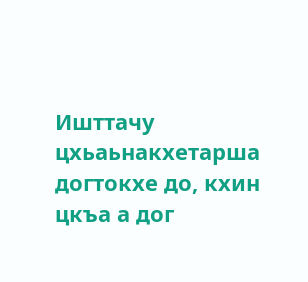Ишттачу цхьаьнакхетарша догтокхе до, кхин цкъа а дог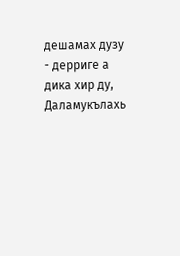дешамах дузу - дерриге а дика хир ду, Даламукълахь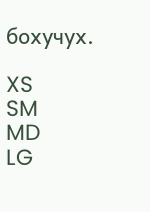бохучух.

XS
SM
MD
LG